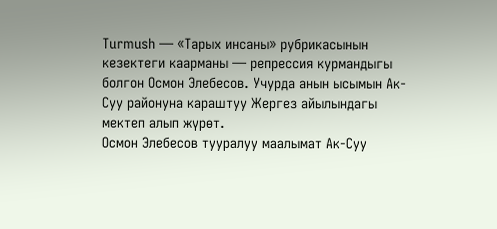Turmush — «Тарых инсаны» рубрикасынын кезектеги каарманы — репрессия курмандыгы болгон Осмон Элебесов. Учурда анын ысымын Ак-Суу районуна караштуу Жергез айылындагы мектеп алып жүрөт.
Осмон Элебесов тууралуу маалымат Ак-Суу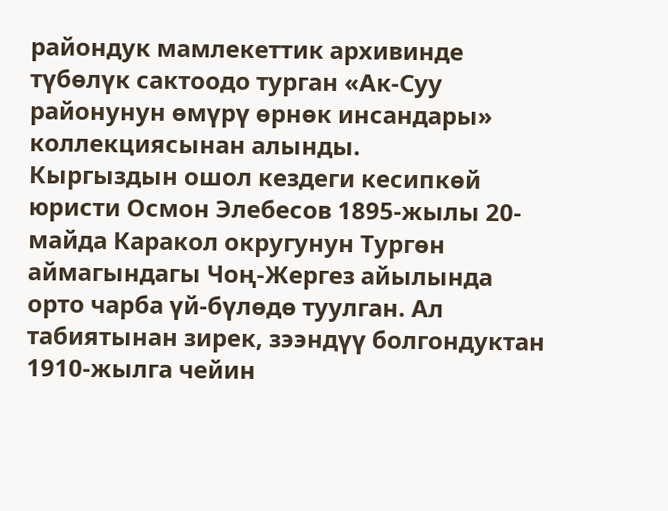райондук мамлекеттик архивинде түбөлүк сактоодо турган «Ак-Суу районунун өмүрү өрнөк инсандары» коллекциясынан алынды.
Кыргыздын ошол кездеги кесипкөй юристи Осмон Элебесов 1895-жылы 20-майда Каракол округунун Тургөн аймагындагы Чоң-Жергез айылында орто чарба үй-бүлөдө туулган. Ал табиятынан зирек, зээндүү болгондуктан 1910-жылга чейин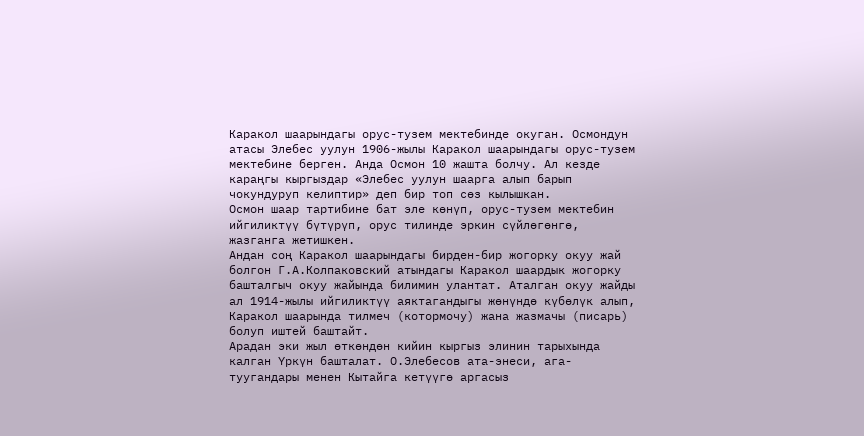Каракол шаарындагы орус-тузем мектебинде окуган. Осмондун атасы Элебес уулун 1906-жылы Каракол шаарындагы орус-тузем мектебине берген. Анда Осмон 10 жашта болчу. Ал кезде караңгы кыргыздар «Элебес уулун шаарга алып барып чокундуруп келиптир» деп бир топ сөз кылышкан.
Осмон шаар тартибине бат эле көнүп, орус-тузем мектебин ийгиликтүү бүтүрүп, орус тилинде эркин сүйлөгөнгө, жазганга жетишкен.
Андан соң Каракол шаарындагы бирден-бир жогорку окуу жай болгон Г.А.Колпаковский атындагы Каракол шаардык жогорку башталгыч окуу жайында билимин улантат. Аталган окуу жайды ал 1914-жылы ийгиликтүү аяктагандыгы жөнүндө күбөлүк алып, Каракол шаарында тилмеч (котормочу) жана жазмачы (писарь) болуп иштей баштайт.
Арадан эки жыл өткөндөн кийин кыргыз элинин тарыхында калган Үркүн башталат. О.Элебесов ата-энеси, ага-туугандары менен Кытайга кетүүгө аргасыз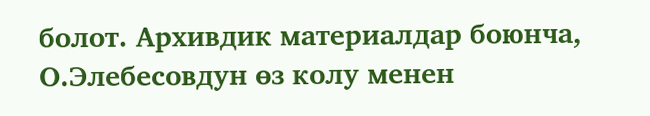болот. Архивдик материалдар боюнча, О.Элебесовдун өз колу менен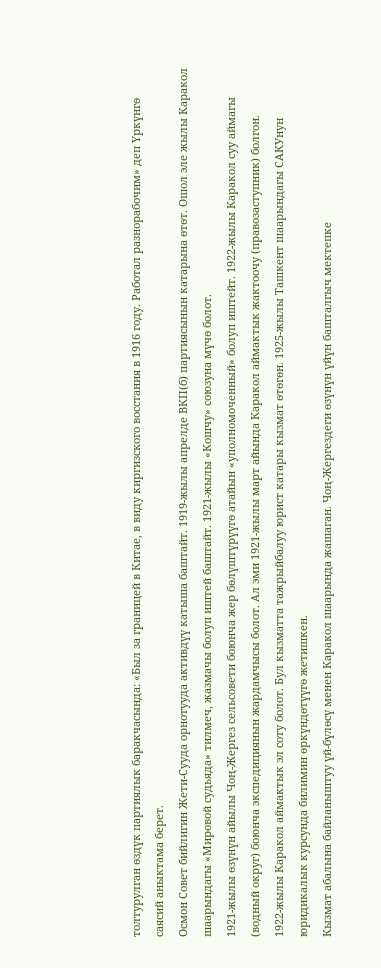толтурулган өздүк партиялык баракчасында: «Был за границей в Китае, в виду киргизского восстания в 1916 году. Работал разнорабочим» деп Үркүнгө саясий аныктама берет.
Осмон Совет бийлигин Жети-Сууда орнотууда активдүү катыша баштайт. 1919-жылы апрелде ВКП(б) партиясынын катарына өтөт. Ошол эле жылы Каракол шаарындагы «Мировой судьяда» тилмеч, жазмачы болуп иштей баштайт. 1921-жылы «Кошчу» союзуна мүчө болот.
1921-жылы өзүнүн айылы Чоң-Жергез сельсовети боюнча жер бөлүштүрүүгө атайын «уполномоченный» болуп иштейт. 1922-жылы Каракол суу аймагы (водный округ) боюнча экспедициянын жардамчысы болот. Ал эми 1921-жылы март айында Каракол аймактык жактоочу (правозаступник) болгон.
1922-жылы Каракол аймактык эл соту болот. Бул кызматта тажрыйбалуу юрист катары кызмат өтөгөн. 1925-жылы Ташкент шаарындагы САКУнун юридикалык курсунда билимин өркүндөтүүгө жетишкен.
Кызмат абалына байланыштуу үй-бүлөсү менен Каракол шаарында жашаган. Чоң-Жергездеги өзүнүн үйүн башталгыч мектепке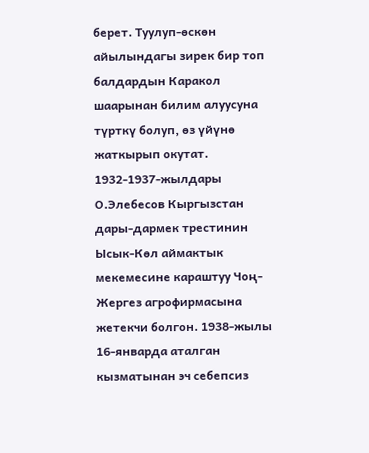берет. Туулуп-өскөн айылындагы зирек бир топ балдардын Каракол шаарынан билим алуусуна түрткү болуп, өз үйүнө жаткырып окутат.
1932-1937-жылдары О.Элебесов Кыргызстан дары-дармек трестинин Ысык-Көл аймактык мекемесине караштуу Чоң-Жергез агрофирмасына жетекчи болгон. 1938-жылы 16-январда аталган кызматынан эч себепсиз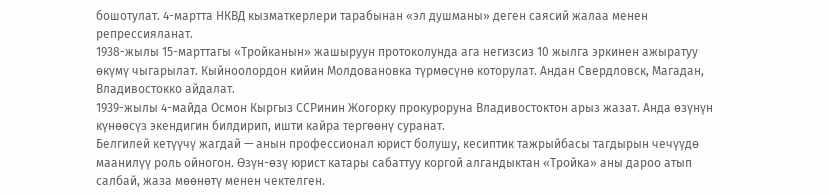бошотулат. 4-мартта НКВД кызматкерлери тарабынан «эл душманы» деген саясий жалаа менен репрессияланат.
1938-жылы 15-марттагы «Тройканын» жашыруун протоколунда ага негизсиз 10 жылга эркинен ажыратуу өкүмү чыгарылат. Кыйноолордон кийин Молдовановка түрмөсүнө которулат. Андан Свердловск, Магадан, Владивостокко айдалат.
1939-жылы 4-майда Осмон Кыргыз ССРинин Жогорку прокуроруна Владивостоктон арыз жазат. Анда өзүнүн күнөөсүз экендигин билдирип, ишти кайра тергөөнү суранат.
Белгилей кетүүчү жагдай — анын профессионал юрист болушу, кесиптик тажрыйбасы тагдырын чечүүдө маанилүү роль ойногон. Өзүн-өзү юрист катары сабаттуу коргой алгандыктан «Тройка» аны дароо атып салбай, жаза мөөнөтү менен чектелген.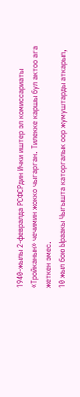1940-жылы 2-февралда РСФСРдин Ички иштер эл комиссариаты «Тройканын» чечимин жокко чыгарган. Тилекке каршы бул актоо ага жеткен эмес.
10 жыл бою Ыраакы Чыгышта каторгалык оор жумуштарды аткарып,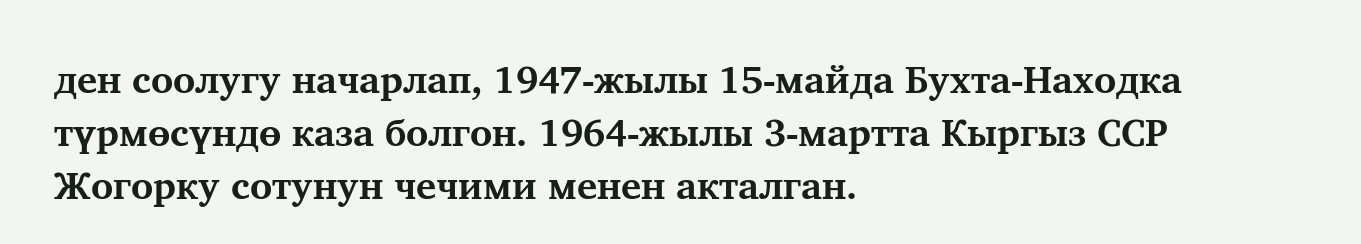ден соолугу начарлап, 1947-жылы 15-майда Бухта-Находка түрмөсүндө каза болгон. 1964-жылы 3-мартта Кыргыз ССР Жогорку сотунун чечими менен акталган.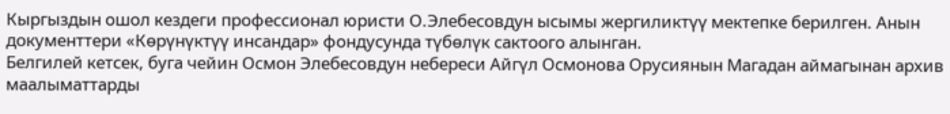Кыргыздын ошол кездеги профессионал юристи О.Элебесовдун ысымы жергиликтүү мектепке берилген. Анын документтери «Көрүнүктүү инсандар» фондусунда түбөлүк сактоого алынган.
Белгилей кетсек, буга чейин Осмон Элебесовдун небереси Айгүл Осмонова Орусиянын Магадан аймагынан архив маалыматтарды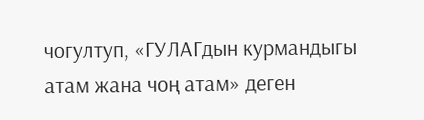чогултуп, «ГУЛАГдын курмандыгы атам жана чоң атам» деген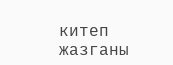китеп жазганы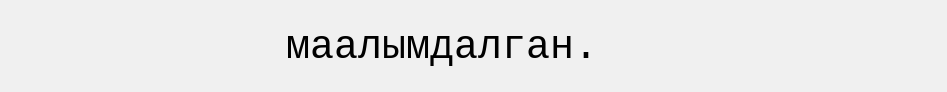маалымдалган.